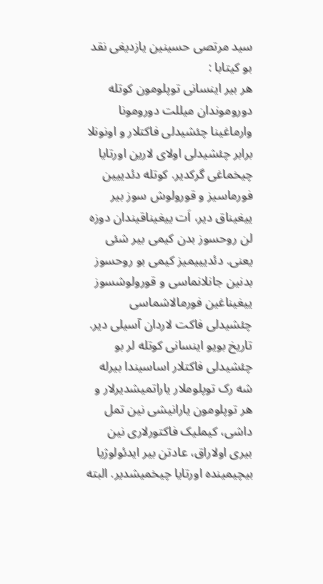سید مرتصی حسینین یازدیغی نقد بو کیتابا :
هر بیر اینسانی توپلومون کوتله دوروموندان میللت دورومونا وارماغینا چئشیدلی فاکتلار و اونونلا برابر چئشیدلی اولای لارین اورتایا چیخماغی گرکدیر. کوتله دئدییین فورماسیز و قورولوش سوز بیر ییغیناق دیر، اَت ییغیناقیندان دوزه لن روحسوز بدن کیمی بیر شئی یعنی. دئدیییمیز کیمی بو روحسوز بدنین جانلانماسی و قورولوشسوز ییغیناغین فورمالاشماسی چئشیدلی فاکت لاردان آسیلی دیر. تاریخ بویو اینسانی کوتله لر بو چئشیدلی فاکتلار اساسیندا بیرله شه رک توپلوملار یاراتمیشدیرلار و هر توپلومون یارانیشی نین تمل داشی، کیملیک فاکتورلاری نین بیری اولاراق، عادتن بیر ایدئولوژیا بیچیمینده اورتایا چیخمیشدیر. البته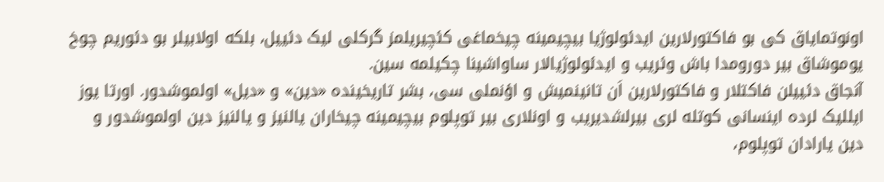اونوتمایاق کی بو فاکتورلارین ایدئولوژیا بیچیمینه چیخماغی کئچیریلمز گرکلی لیک دئییل، بلکه اولابیلر بو دئوریم چوخ یوموشاق بیر دورومدا باش وئریب و ایدئولوژیالار ساواشینا چکیلمه سین.
آنجاق دئییلن فاکتلار و فاکتورلارین اَن تانینمیش و اؤنملی سی، بشر تاریخینده «دین» و «دیل» اولموشدور. اورتا یوز ایللیک لرده اینسانی کوتله لری بیرلشدیریب و اونلاری بیر توپلوم بیچیمینه چیخاران یالنیز و یالنیز دین اولموشدور و دین یارادان توپلوم،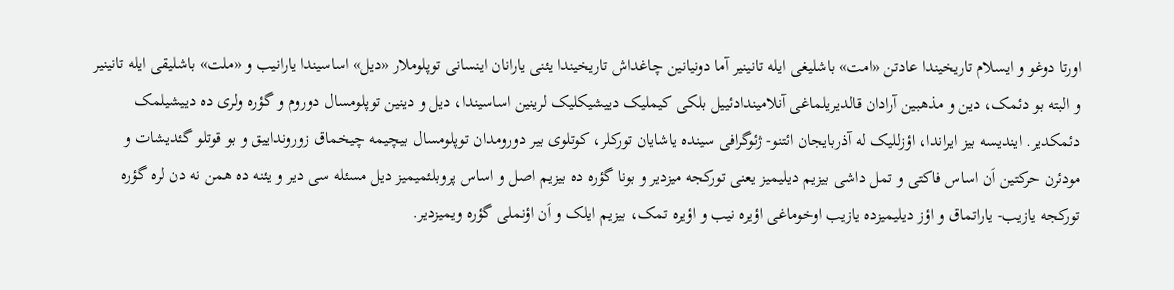اورتا دوغو و ایسلام تاریخیندا عادتن «امت» باشلیغی ایله تانینیر آما دونیانین چاغداش تاریخیندا یئنی یارانان اینسانی توپلوملار «دیل» اساسیندا یارانیب و «ملت» باشلیقی ایله تانینیر و البته بو دئمک، دین و مذهبین آرادان قالدیریلماغی آنلامیندادئییل بلکی کیملیک دییشیکلیک لرینین اساسیندا، دیل و دینین توپلومسال دوروم و گؤره ولری ده دییشیلمک دئمکدیر. ایندیسه بیز ایراندا، اؤزللیک له آذربایجان ائتنو- ژئوگرافی سینده یاشایان تورکلر، کوتلوی بیر دورومدان توپلومسال بیچیمه چیخماق زورونداییق و بو قوتلو گئدیشات و مودئرن حرکتین اَن اساس فاکتی و تمل داشی بیزیم دیلیمیز یعنی تورکجه میزدیر و بونا گؤره ده بیزیم اصل و اساس پروبلئمیمیز دیل مسئله سی دیر و یئنه ده همن نه دن لره گؤره تورکجه یازیب- یاراتماق و اؤز دیلیمیزده یازیب اوخوماغی اؤیره نیب و اؤیره تمک، بیزیم ایلک و اَن اؤنملی گؤره ویمیزدیر.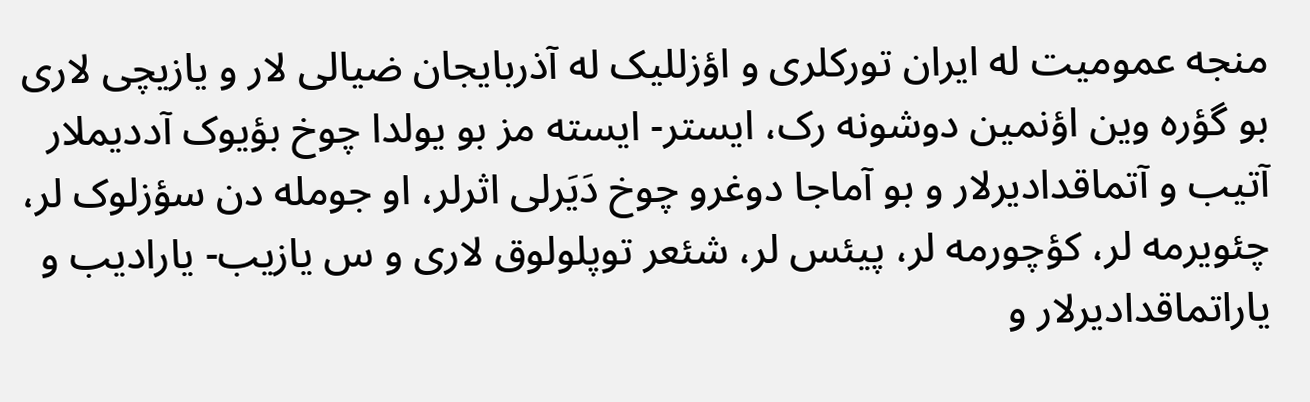منجه عمومیت له ایران تورکلری و اؤزللیک له آذربایجان ضیالی لار و یازیچی لاری بو گؤره وین اؤنمین دوشونه رک، ایستر- ایسته مز بو یولدا چوخ بؤیوک آددیملار آتیب و آتماقدادیرلار و بو آماجا دوغرو چوخ دَیَرلی اثرلر، او جومله دن سؤزلوک لر، چئویرمه لر، کؤچورمه لر، پیئس لر، شئعر توپلولوق لاری و س یازیب- یارادیب و یاراتماقدادیرلار و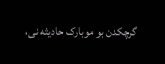گرچکدن بو موبارک حادیثه نی،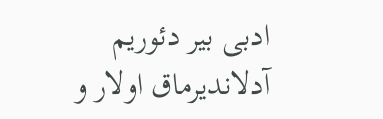ادبی بیر دئوریم آدلاندیرماق اولار و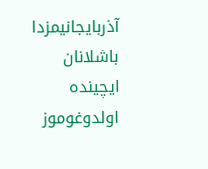آذربایجانیمزدا باشلانان ایچینده اولدوغوموز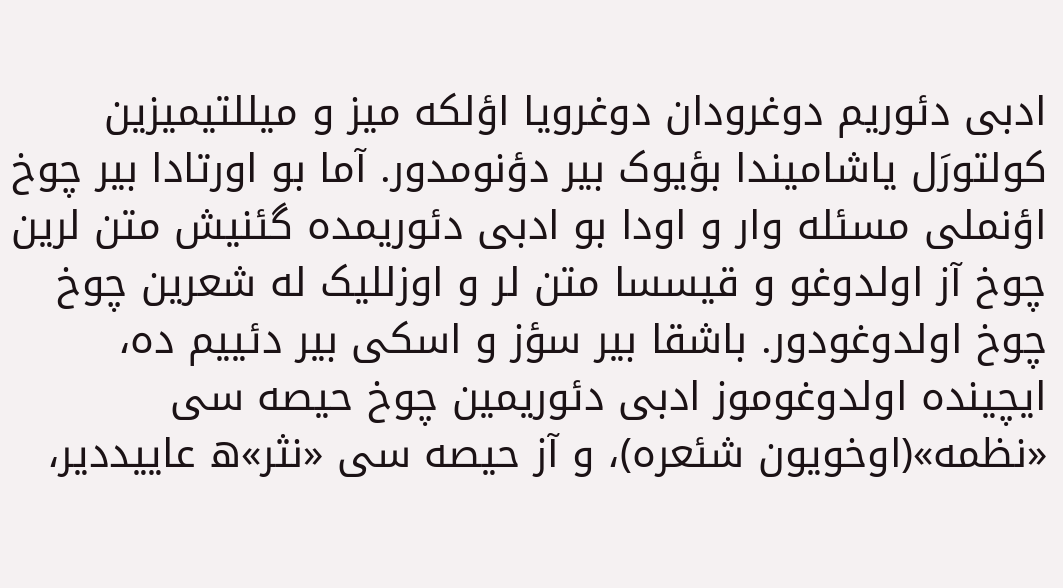ادبی دئوریم دوغرودان دوغرویا اؤلکه میز و میللتیمیزین کولتورَل یاشامیندا بؤیوک بیر دؤنومدور. آما بو اورتادا بیر چوخ اؤنملی مسئله وار و اودا بو ادبی دئوریمده گئنیش متن لرین چوخ آز اولدوغو و قیسسا متن لر و اوزللیک له شعرین چوخ چوخ اولدوغودور. باشقا بیر سؤز و اسکی بیر دئییم ده، ایچینده اولدوغوموز ادبی دئوریمین چوخ حیصه سی «نظمه»(اوخویون شئعره)، و آز حیصه سی «نثر»ه عاییددیر،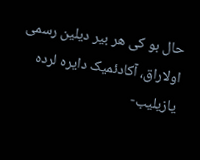حال بو کی هر بیر دیلین رسمی اولاراق، آکادئمیک دایره لرده یازیلیب-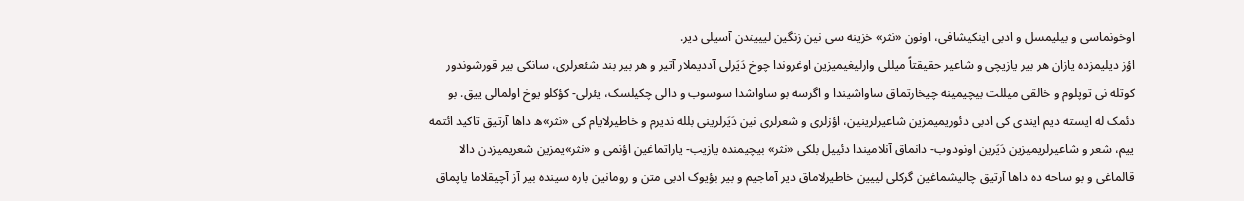اوخونماسی و بیلیمسل و ادبی اینکیشافی، اونون «نثر» خزینه سی نین زنگین لیییندن آسیلی دیر.
اؤز دیلیمزده یازان هر بیر یازیچی و شاعیر حقیقتاً میللی وارلیغیمیزین اوغروندا چوخ دَیَرلی آددیملار آتیر و هر بیر بند شئعرلری، سانکی بیر قورشوندور کوتله نی توپلوم و خالقی میللت بیچیمینه چیخارتماق ساواشیندا و اگرسه بو ساواشدا سوسوب و دالی چکیلسک، یئرلی- کؤکلو یوخ اولمالی ییق. بو دئمک له ایسته دیم ایندی کی ادبی دئوریمیمزین شاعیرلرینین، اؤزلری و شعرلری نین دَیَرلرینی بلله ندیرم و خاطیرلایام کی «نثر»ه داها آرتیق تاکید ائتمه ییم، شعر و شاعیرلریمیزین دَیَرین اونودوب- دانماق آنلامیندا دئییل بلکی «نثر» بیچیمنده یازیب- یاراتماغین اؤنمی و «نثر»یمزین شعریمیزدن دالا قالماغی و بو ساحه ده داها آرتیق چالیشماغین گرکلی لییین خاطیرلاماق دیر آماجیم و بیر بؤیوک ادبی متن و رومانین باره سینده بیر آز آچیقلاما یاپماق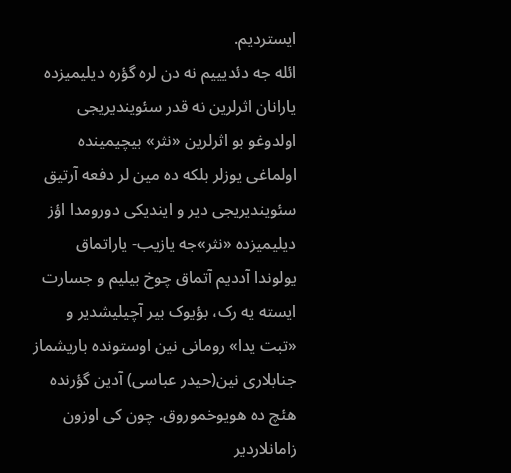ایستردیم.
ائله جه دئدیییم نه دن لره گؤره دیلیمیزده یارانان اثرلرین نه قدر سئویندیریجی اولدوغو بو اثرلرین «نثر» بیچیمینده اولماغی یوزلر بلکه ده مین لر دفعه آرتیق سئویندیریجی دیر و ایندیکی دورومدا اؤز دیلیمیزده «نثر»جه یازیب- یاراتماق یولوندا آددیم آتماق چوخ بیلیم و جسارت ایسته یه رک، بؤیوک بیر آچیلیشدیر و «تبت یدا» رومانی نین اوستونده باریشماز جنابلاری نین(حیدر عباسی) آدین گؤرنده هئچ ده هویوخموروق. چون کی اوزون زامانلاردیر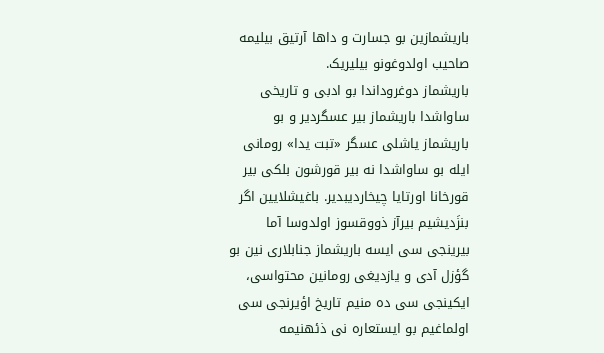باریشمازین بو جسارت و داها آرتیق بیلیمه صاحیب اولدوغونو بیلیریک.
باریشماز دوغروداندا بو ادبی و تاریخی ساواشدا باریشماز بیر عسگردیر و بو باریشماز یاشلی عسگر «تبت یدا» رومانی ایله بو ساواشدا نه بیر قورشون بلکی بیر قورخانا اورتایا چیخاردیبدیر. باغیشلایین اگر بنزَدیشیم بیرآز ذووقسوز اولدوسا آما بیرینجی سی ایسه باریشماز جنابلاری نین بو گؤزل آدی و یازدیغی رومانین محتواسی، ایکینجی سی ده منیم تاریخ اؤیرنجی سی اولماغیم بو ایستعاره نی ذئهنیمه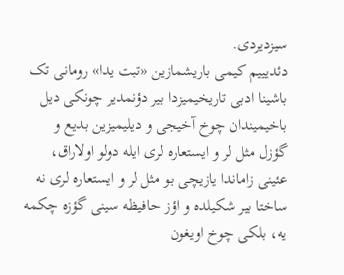سیزدیردی.
دئدیییم کیمی باریشمازین «تبت یدا» رومانی تک باشینا ادبی تاریخیمیزدا بیر دؤنمدیر چونکی دیل باخیمیندان چوخ آخیجی و دیلیمیزین بدیع و گؤزل مثل لر و ایستعاره لری ایله دولو اولاراق، عئینی زاماندا یازیچی بو مثل لر و ایستعاره لری نه ساختا بیر شکیلده و اؤز حافیظه سینی گؤزه چکمه یه، بلکی چوخ اویغون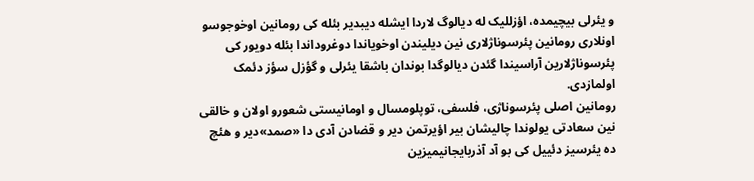و یئرلی بیچیمده، اؤزللیک له دیالوگ لاردا ایشله دیبدیر بئله کی رومانین اوخوجوسو اونلاری رومانین پئرسوناژلاری نین دیلیندن اوخویاندا دوغروداندا بئله دویور کی پئرسوناژلارین آراسیندا گئدن دیالوگدا بوندان باشقا یئرلی و گؤزل سؤز دئمک اولمازدی.
رومانین اصلی پئرسوناژی، فلسفی، توپلومسال و اومانیستی شعورو اولان و خالقی نین سعادتی یولوندا چالیشان بیر اؤیرتمن دیر و قضادن آدی دا «صمد»دیر و هئچ ده یئرسیز دئییل کی بو آد آذربایجانیمیزین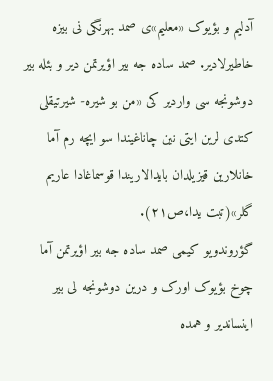آدلیم و بؤیوک «معلیم»ی صمد بهرنگی نی بیزه خاطیرلادیر. صمد ساده جه بیر اؤیرتمن دیر و بئله بیر دوشونجه سی واردیر کی «من بو شیره- شیرتیقلی کتدی لرین ایتی نین چاناغیندا سو ایچه رم آما خانلارین قیزیلدان بایدالاریندا قوسماغادا عاریم گلر»(تبت یدا،ص۲۱).
گؤروندویو کیمی صمد ساده جه بیر اؤیرتمن آما چوخ بؤیوک اورک و درین دوشونجه لی بیر اینساندیر و همده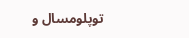توپلومسال و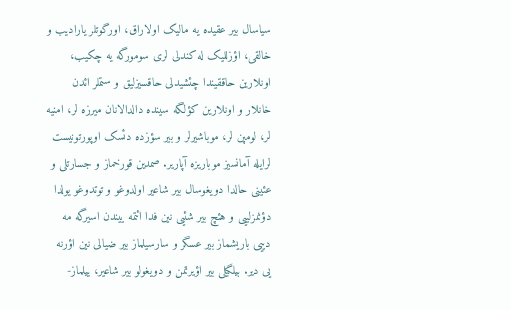سیاسال بیر عقیده یه مالیک اولاراق، اورگوتلر یارادیب و خالقی، اؤزللیک له کندلی لری سومورگه یه چکیب، اونلارین حاققیندا چئشیدلی حاقسیزلیق و ستملر ائدن خانلار و اونلارین کؤلگه سینده دالدالانان میرزه لر، امنیه لر، لومپن لر، موباشیرلر و بیر سؤزده دئسک اوپورتونیست لرایله آمانسیز موباریزه آپاریر. صمدین قورخماز و جسارتلی و عئینی حالدا دویغوسال بیر شاعیر اولدوغو و توتدوغو یولدا دؤنمزلییی و هئچ بیر شئیی نین فدا ائتمه ییندن اسیرگه مه دییی باریشماز بیر عسگر و سارسیلماز بیر ضیالی نین اؤرنه یی دیر. بیلگیلی بیر اؤیرتمن و دویغولو بیر شاعیر، ییلماز-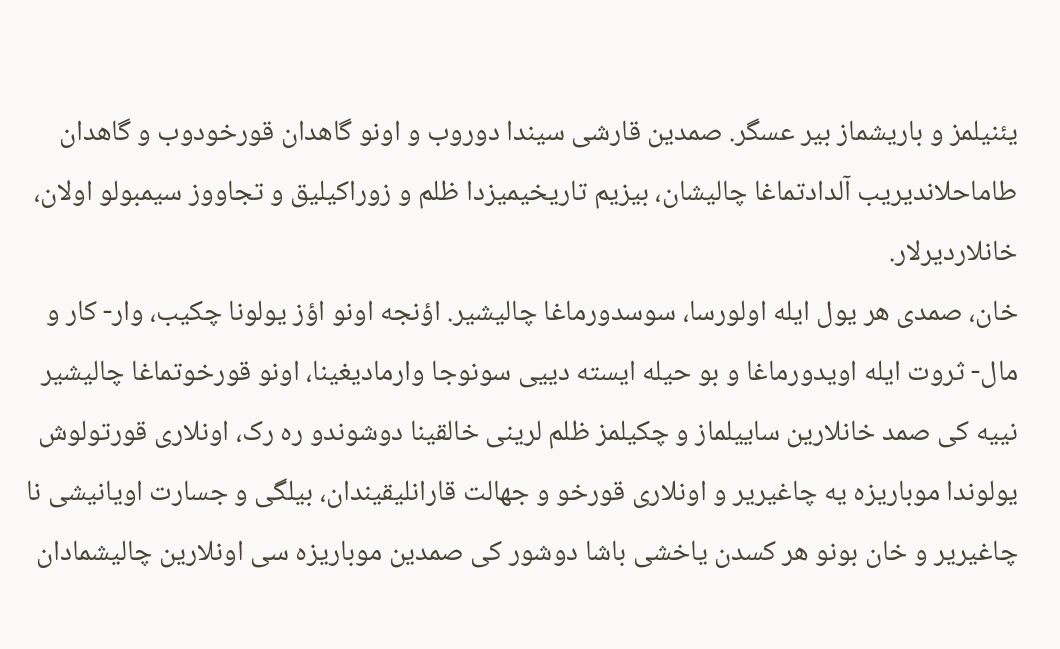یئنیلمز و باریشماز بیر عسگر. صمدین قارشی سیندا دوروب و اونو گاهدان قورخودوب و گاهدان طاماحلاندیریب آلدادتماغا چالیشان، بیزیم تاریخیمیزدا ظلم و زوراکیلیق و تجاووز سیمبولو اولان، خانلاردیرلار.
خان، صمدی هر یول ایله اولورسا، سوسدورماغا چالیشیر. اؤنجه اونو اؤز یولونا چکیب، وار- کار و مال- ثروت ایله اویدورماغا و بو حیله ایسته دییی سونوجا وارمادیغینا، اونو قورخوتماغا چالیشیر نییه کی صمد خانلارین ساییلماز و چکیلمز ظلم لرینی خالقینا دوشوندو ره رک، اونلاری قورتولوش یولوندا موباریزه یه چاغیریر و اونلاری قورخو و جهالت قارانلیقیندان، بیلگی و جسارت اویانیشی نا چاغیریر و خان بونو هر کسدن یاخشی باشا دوشور کی صمدین موباریزه سی اونلارین چالیشمادان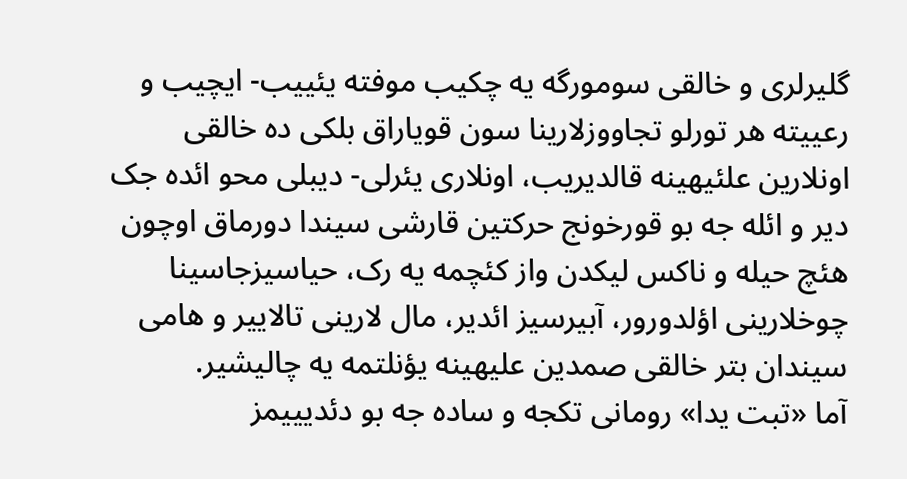گلیرلری و خالقی سومورگه یه چکیب موفته یئییب- ایچیب و رعییته هر تورلو تجاووزلارینا سون قویاراق بلکی ده خالقی اونلارین علئیهینه قالدیریب، اونلاری یئرلی- دیبلی محو ائده جک دیر و ائله جه بو قورخونج حرکتین قارشی سیندا دورماق اوچون هئچ حیله و ناکس لیکدن واز کئچمه یه رک، حیاسیزجاسینا چوخلارینی اؤلدورور، آبیرسیز ائدیر، مال لارینی تالاییر و هامی سیندان بتر خالقی صمدین علیهینه یؤنلتمه یه چالیشیر.
آما «تبت یدا» رومانی تکجه و ساده جه بو دئدیییمز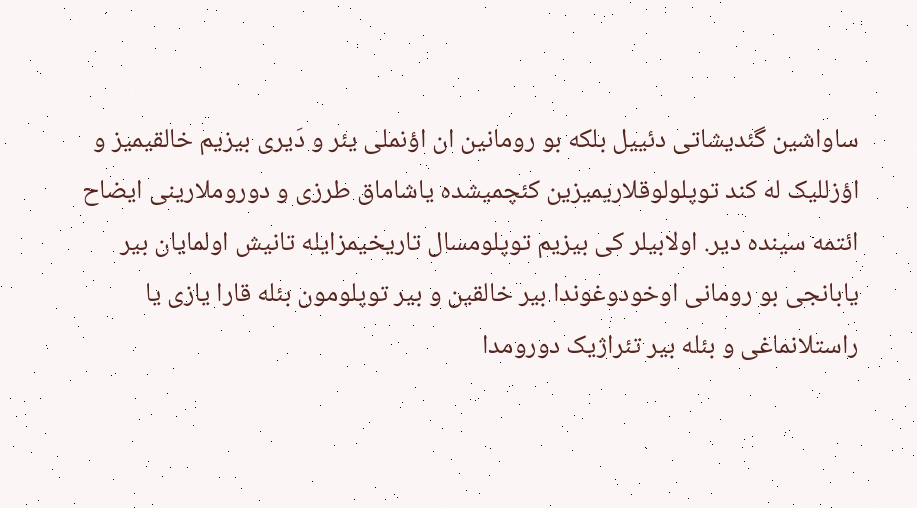ساواشین گئدیشاتی دئییل بلکه بو رومانین ان اؤنملی یئر و دَیری بیزیم خالقیمیز و اؤزللیک له کند توپلولوقلاریمیزین کئچمیشده یاشاماق طرزی و دوروملارینی ایضاح ائتمه سینده دیر. اولابیلر کی بیزیم توپلومسال تاریخیمزایله تانیش اولمایان بیر یابانجی بو رومانی اوخودوغوندا بیر خالقین و بیر توپلومون بئله قارا یازی یا راستلانماغی و بئله بیر تئراژیک دورومدا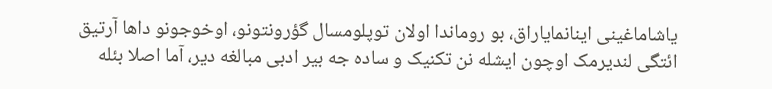یاشاماغینی اینانمایاراق، بو روماندا اولان توپلومسال گؤرونتونو، اوخوجونو داها آرتیق ائتگی لندیرمک اوچون ایشله نن تکنیک و ساده جه بیر ادبی مبالغه دیر، آما اصلا بئله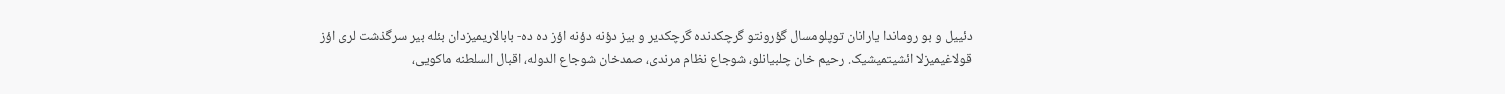دئییل و بو روماندا یارانان توپلومسال گؤرونتو گرچکدنده گرچکدیر و بیز دؤنه دؤنه اؤز ده ده- بابالاریمیزدان بئله بیر سرگذشت لری اؤز قولاغیمیزلا ائشیتمیشیک. رحیم خان چلبیانلو، شوجاع نظام مرندی، صمدخان شوجاع الدوله، اقبال السلطنه ماکویی،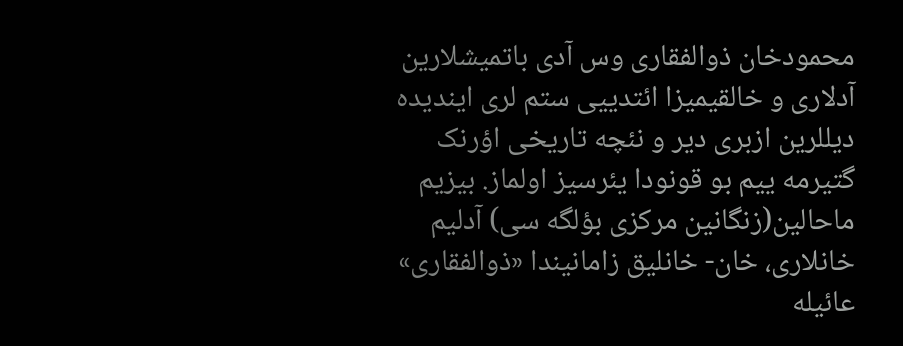محمودخان ذوالفقاری وس آدی باتمیشلارین آدلاری و خالقیمیزا ائتدییی ستم لری ایندیده دیللرین ازبری دیر و نئچه تاریخی اؤرنک گتیرمه ییم بو قونودا یئرسیز اولماز. بیزیم ماحالین(زنگانین مرکزی بؤلگه سی) آدلیم خانلاری، خان- خانلیق زامانیندا «ذوالفقاری» عائیله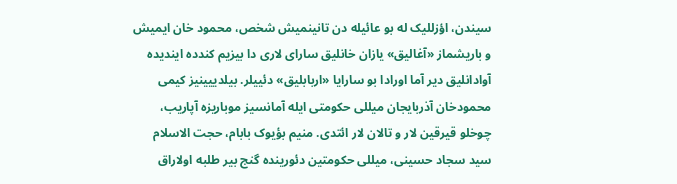سیندن، اؤزللیک له بو عائیله دن تانینمیش شخص، محمود خان ایمیش و باریشماز «آغالیق» یازان خانلیق سارای لاری دا بیزیم کندده ایندیده آوادانلیق دیر آما اورادا بو سارایا «اربابلیق» دئییلر. بیلدییینیز کیمی محمودخان آذربایجان میللی حکومتی ایله آمانسیز موباریزه آپاریب، چوخلو قیرقین لار و تالان لار ائتدی. منیم بؤیوک بابام، حجت الاسلام سید سجاد حسینی، میللی حکومتین دئورینده گنج بیر طلبه اولاراق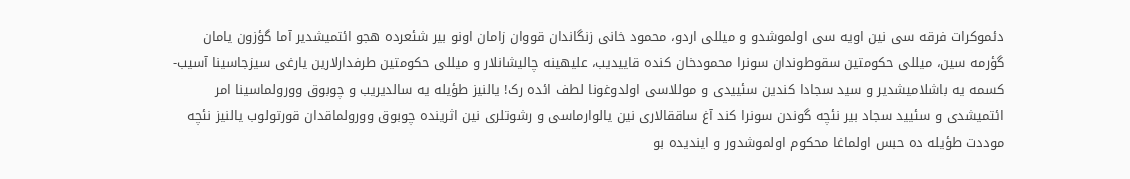دئموکرات فرقه سی نین اویه سی اولموشدو و میللی اردو، محمود خانی زنگاندان قووان زامان اونو بیر شئعرده هجو ائتمیشدیر آما گؤزون یامان گؤرمه سین، میللی حکومتین سقوطوندان سونرا محمودخان کنده قاییدیب، علیهینه چالیشانلار و میللی حکومتین طرفدارلارین یارغی سیزجاسینا آسیب- کسمه یه باشلامیشدیر و سید سجادا کندین سئییدی و موللاسی اولدوغونا لطف ائده رک! یالنیز طؤیله یه سالدیریب و چوبوق وورولماسینا امر ائتمیشدی و سئیید سجاد بیر نئچه گوندن سونرا کند آغ ساققالاری نین یالوارماسی و رشوتلری نین اثرینده چوبوق وورولماقدان قورتولوب یالنیز نئچه موددت طؤیله ده حبس اولماغا محکوم اولموشدور و ایندیده بو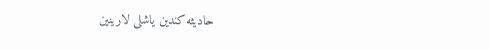حادیثه کندین یاشلی لارینین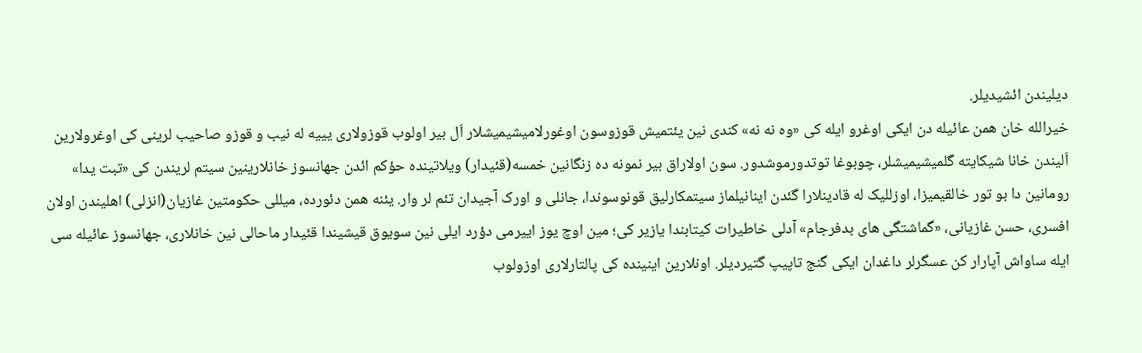دیلیندن ائشیدیلر.
خیرالله خان همن عائیله دن ایکی اوغرو ایله کی «وه نه نه» کندی نین یئتمیش قوزوسون اوغورلامیشیمیشلار اَل بیر اولوب قوزولاری یییه له نیب و قوزو صاحیب لرینی کی اوغرولارین اَلیندن خانا شیکایته گلمیشیمیشلر، چوبوغا توتدورموشدور. سون اولاراق بیر نمونه ده زنگانین خمسه(قئیدار) ویلاتینده حؤکم ائدن جهانسوز خانلارینین سیتم لریندن کی «تبت یدا» رومانین دا بو تور خالقیمیزا، اوزللیک له قادینلارا گئدن اینانیلماز سیتمکارلیق قونوسوندا، جانلی و اورک آجیدان تئم لر وار. یئنه همن دئورده، میللی حکومتین غازیان(انزلی) اهلیندن اولان افسری، حسن غازیانی، «گماشتگی های بدفرجام» آدلی خاطیرات کیتابندا یازیر کی؛ مین اوچ یوز اییرمی دؤرد ایلی نین سویوق قیشیندا قئیدار ماحالی نین خانلاری، جهانسوز عائیله سی ایله ساواش آپارار کن عسگرلر داغدان ایکی گنج تاپیپ گتیردیلر. اونلارین اینینده کی پالتارلاری اوزولوب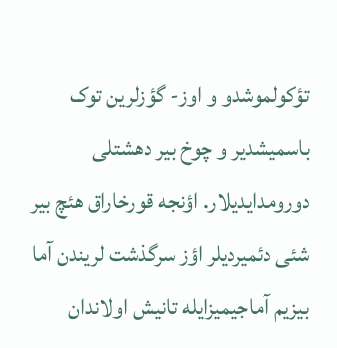تؤکولموشدو و اوز- گؤزلرین توک باسمیشدیر و چوخ بیر دهشتلی دورومدایدیلار. اؤنجه قورخاراق هئچ بیر شئی دئمیردیلر اؤز سرگذشت لریندن آما بیزیم آماجیمیزایله تانیش اولاندان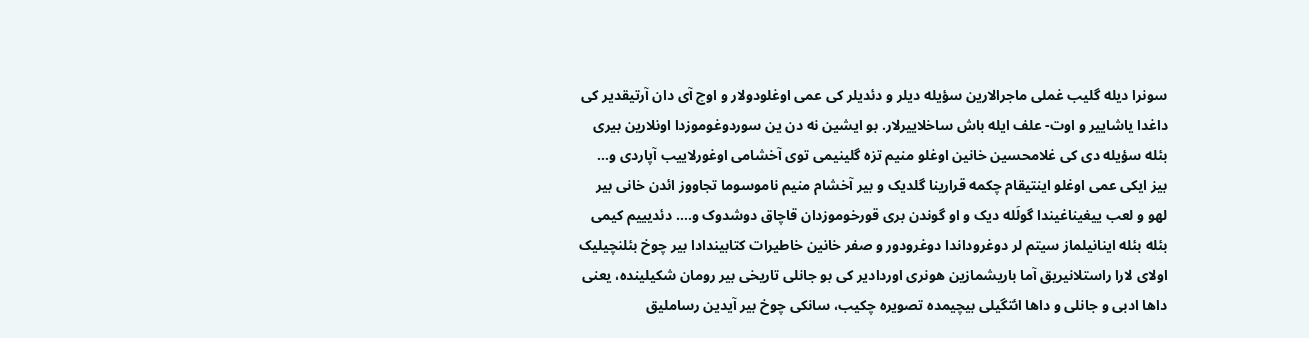سونرا دیله گلیب غملی ماجرالارین سؤیله دیلر و دئدیلر کی عمی اوغلودولار و اوچ آی دان آرتیقدیر کی داغدا یاشاییر و اوت- علف ایله باش ساخلاییرلار. بو ایشین نه دن ین سوردوغوموزدا اونلارین بیری بئله سؤیله دی کی غلامحسین خانین اوغلو منیم تزه گلینیمی توی آخشامی اوغورلاییب آپاردی و… بیز ایکی عمی اوغلو اینتیقام چکمه قرارینا گلدیک و بیر آخشام منیم ناموسوما تجاووز ائدن خانی بیر لهو و لعب ییغیناغیندا گولَله دیک و او گوندن بری قورخوموزدان قاچاق دوشدوک و…. دئدیییم کیمی بئله بئله اینانیلماز سیتم لر دوغروداندا دوغرودور و صفر خانین خاطیرات کتابیندادا بیر چوخ بئلنچیلیک اولای لارا راستلانیریق آما باریشمازین هونری اوردادیر کی بو جانلی تاریخی بیر رومان شکیلینده، یعنی داها ادبی و جانلی و داها ائتگیلی بیچیمده تصویره چکیب، سانکی چوخ بیر آیدین رساملیق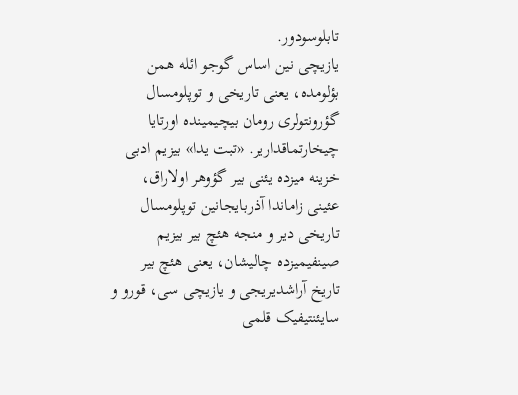تابلوسودور.
یازیچی نین اساس گوجو ائله همن بؤلومده، یعنی تاریخی و توپلومسال گؤرونتولری رومان بیچیمینده اورتایا چیخارتماقداریر. «تبت یدا» بیزیم ادبی خزینه میزده یئنی بیر گؤوهر اولاراق، عئینی زاماندا آذربایجانین توپلومسال تاریخی دیر و منجه هئچ بیر بیزیم صینفیمیزده چالیشان، یعنی هئچ بیر تاریخ آراشدیریجی و یازیچی سی، قورو و سایئنتیفیک قلمی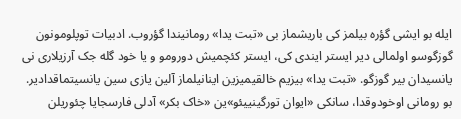ایله بو ایشی گؤره بیلمز کی باریشماز بی «تبت یدا» رومانیندا گؤروب. ادبیات توپلومونون گوزگوسو اولمالی دیر ایستر ایندی کی، ایستر کئچمیش دورومو و یا خود گله جک آرزیلاری نی یانسیدان بیر گوزگو. «تبت یدا» بیزیم خالقیمیزین اینانیلماز آلین یازی سین یانسیتماقدادیر. بو رومانی اوخودوقدا، سانکی «ایوان تورگینییئو»ین «خاک بکر» آدلی فارسجایا چئوریلن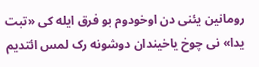رومانین یئنی دن اوخودوم بو فرق ایله کی «تبت یدا» نی چوخ یاخیندان دوشونه رک لمس ائتدیم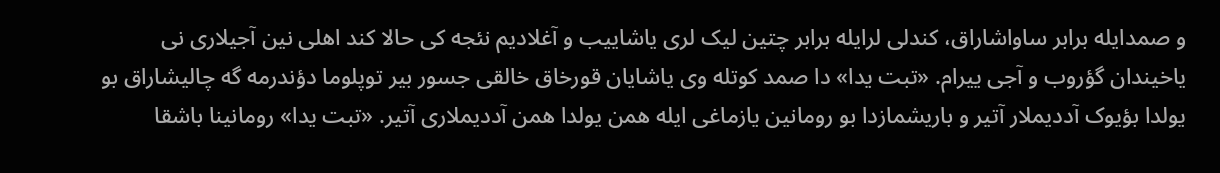و صمدایله برابر ساواشاراق، کندلی لرایله برابر چتین لیک لری یاشاییب و آغلادیم نئجه کی حالا کند اهلی نین آجیلاری نی یاخیندان گؤروب و آجی ییرام. «تبت یدا» دا صمد کوتله وی یاشایان قورخاق خالقی جسور بیر توپلوما دؤندرمه گه چالیشاراق بو یولدا بؤیوک آددیملار آتیر و باریشمازدا بو رومانین یازماغی ایله همن یولدا همن آددیملاری آتیر. «تبت یدا» رومانینا باشقا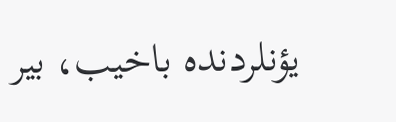یؤنلردنده باخیب، بیر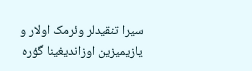سیرا تنقیدلر وئرمک اولار و یازیمیزین اوزاندیغینا گؤره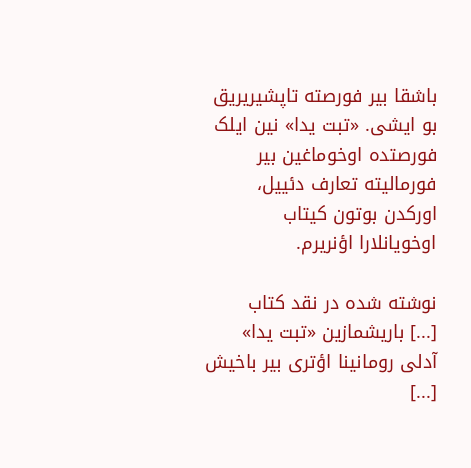باشقا بیر فورصته تاپشیریریق بو ایشی. «تبت یدا» نین ایلک فورصتده اوخوماغین بیر فورمالیته تعارف دئییل، اورکدن بوتون کیتاب اوخویانلارا اؤنریرم.

نوشته شده در نقد کتاب
[...] باریشمازین «تبت یدا» آدلی رومانینا اؤتری بیر باخیش [...]